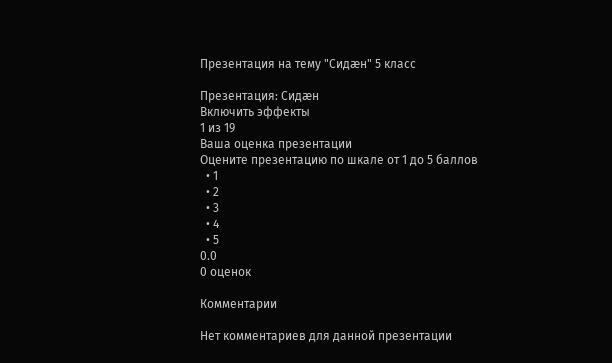Презентация на тему "Сидæн" 5 класс

Презентация: Сидæн
Включить эффекты
1 из 19
Ваша оценка презентации
Оцените презентацию по шкале от 1 до 5 баллов
  • 1
  • 2
  • 3
  • 4
  • 5
0.0
0 оценок

Комментарии

Нет комментариев для данной презентации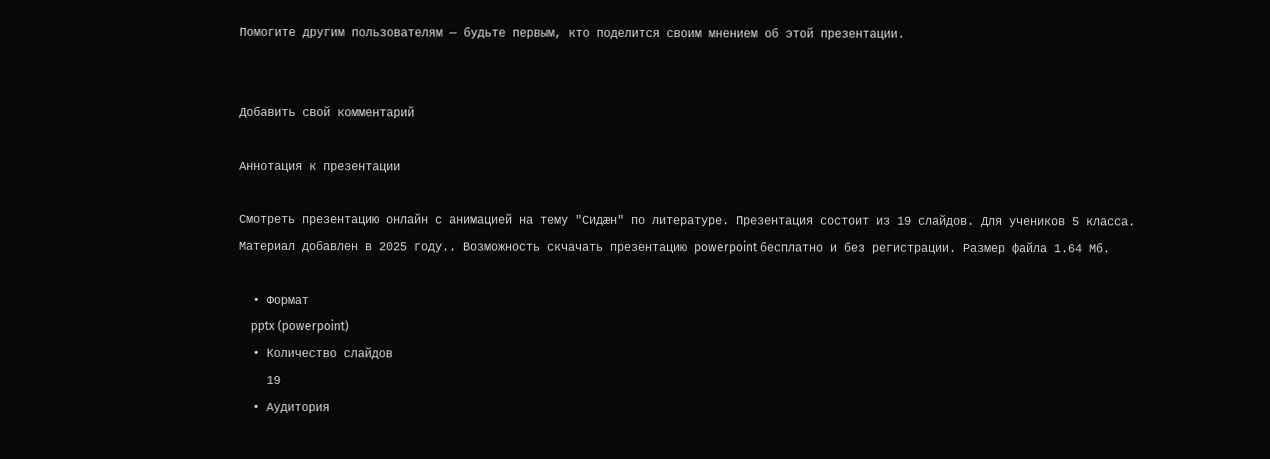Помогите другим пользователям — будьте первым, кто поделится своим мнением об этой презентации.


Добавить свой комментарий

Аннотация к презентации

Смотреть презентацию онлайн с анимацией на тему "Сидæн" по литературе. Презентация состоит из 19 слайдов. Для учеников 5 класса. Материал добавлен в 2025 году.. Возможность скчачать презентацию powerpoint бесплатно и без регистрации. Размер файла 1.64 Мб.

  • Формат
    pptx (powerpoint)
  • Количество слайдов
    19
  • Аудитория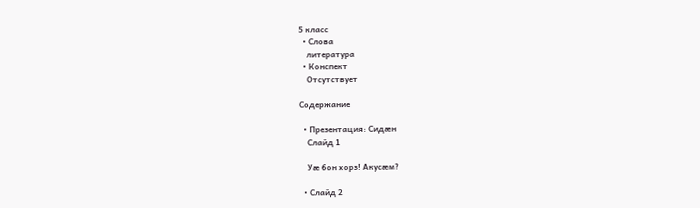5 класс
  • Слова
    литература
  • Конспект
    Отсутствует

Содержание

  • Презентация: Сидæн
    Слайд 1

    Уæ бон хорз! Акусæм?

  • Слайд 2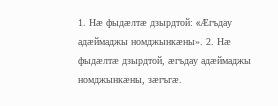1. Нæ фыдæлтæ дзырдтой: «Æгъдау адæймаджы номджынкæны». 2. Нæ фыдæлтæ дзырдтой, æгъдау адæймаджы номджынкæны, зæгъгæ.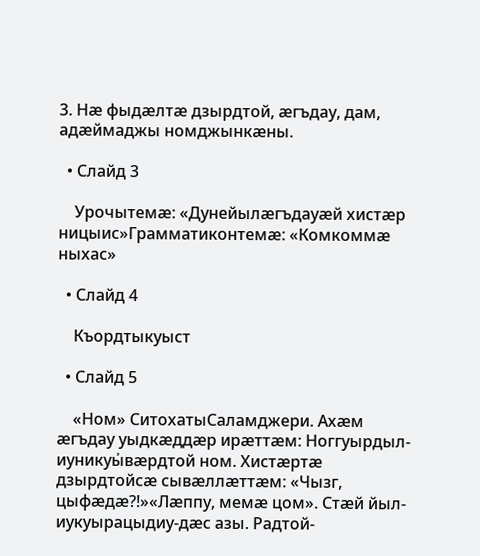3. Нæ фыдæлтæ дзырдтой, æгъдау, дам, адæймаджы номджынкæны.

  • Слайд 3

    Урочытемæ: «Дунейылæгъдауæй хистæр ницыис»Грамматиконтемæ: «Комкоммæ ныхас»

  • Слайд 4

    Къордтыкуыст

  • Слайд 5

    «Ном» СитохатыСаламджери. Ахæм æгъдау уыдкæддæр ирæттæм: Ноггуырдыл-иуникуы҆вæрдтой ном. Хистæртæ дзырдтойсæ сывæллæттæм: «Чызг, цыфæдæ?!»«Лæппу, мемæ цом». Стæй йыл-иукуырацыдиу-дæс азы. Радтой-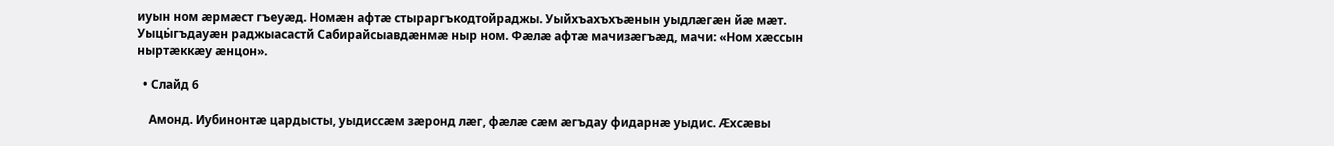иуын ном æрмæст гъеуæд. Номæн афтæ стыраргъкодтойраджы. Уыйхъахъхъæнын уыдлæгæн йæ мæт. Уыцы҆гъдауæн раджыасастй Сабирайсыавдæнмæ ныр ном. Фæлæ афтæ мачизæгъæд, мачи: «Ном хæссын ныртæккæу æнцон».

  • Слайд 6

    Амонд. Иубинонтæ цардысты, уыдиссæм зæронд лæг, фæлæ сæм æгъдау фидарнæ уыдис. Æхсæвы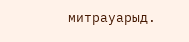митрауарыд.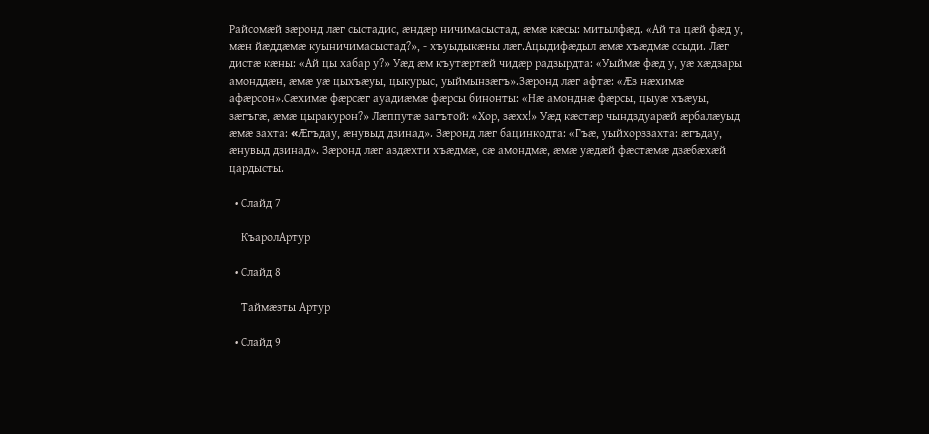Райсомæй зæронд лæг сыстадис, æндæр ничимасыстад, æмæ кæсы: митылфæд. «Ай та цæй фæд у, мæн йæддæмæ куыничимасыстад?», - хъуыдыкæны лæг.Ацыдифæдыл æмæ хъæдмæ ссыди. Лæг дистæ кæны: «Ай цы хабар у?» Уæд æм къутæртæй чидæр радзырдта: «Уыймæ фæд у, уæ хæдзары амонддæн, æмæ уæ цыхъæуы, цыкурыс, уыймынзæгъ».Зæронд лæг афтæ: «Æз нæхимæ афæрсон».Сæхимæ фæрсæг ауадиæмæ фæрсы бинонты: «Нæ амонднæ фæрсы, цыуæ хъæуы, зæгъгæ, æмæ цыракурон?» Лæппутæ загътой: «Хор, зæхх!» Уæд кæстæр чындздуарæй æрбалæуыд æмæ захта: «Æгъдау, æнувыд дзинад». Зæронд лæг бацинкодта: «Гъæ, уыйхорззахта: æгъдау, æнувыд дзинад». Зæронд лæг аздæхти хъæдмæ, сæ амондмæ, æмæ уæдæй фæстæмæ дзæбæхæй цардысты.

  • Слайд 7

    КъаролАртур

  • Слайд 8

    Таймæзты Артур

  • Слайд 9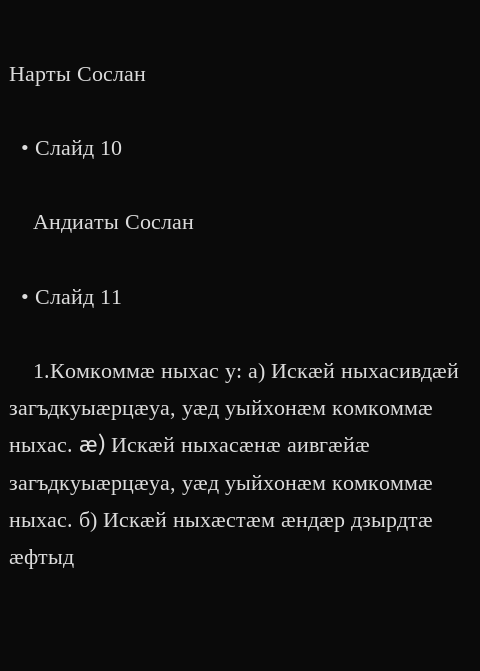Нарты Сослан

  • Слайд 10

    Андиаты Сослан

  • Слайд 11

    1.Комкоммæ ныхас у: а) Искæй ныхасивдæй загъдкуыæрцæуа, уæд уыйхонæм комкоммæ ныхас. æ) Искæй ныхасæнæ аивгæйæ загъдкуыæрцæуа, уæд уыйхонæм комкоммæ ныхас. б) Искæй ныхæстæм æндæр дзырдтæ æфтыд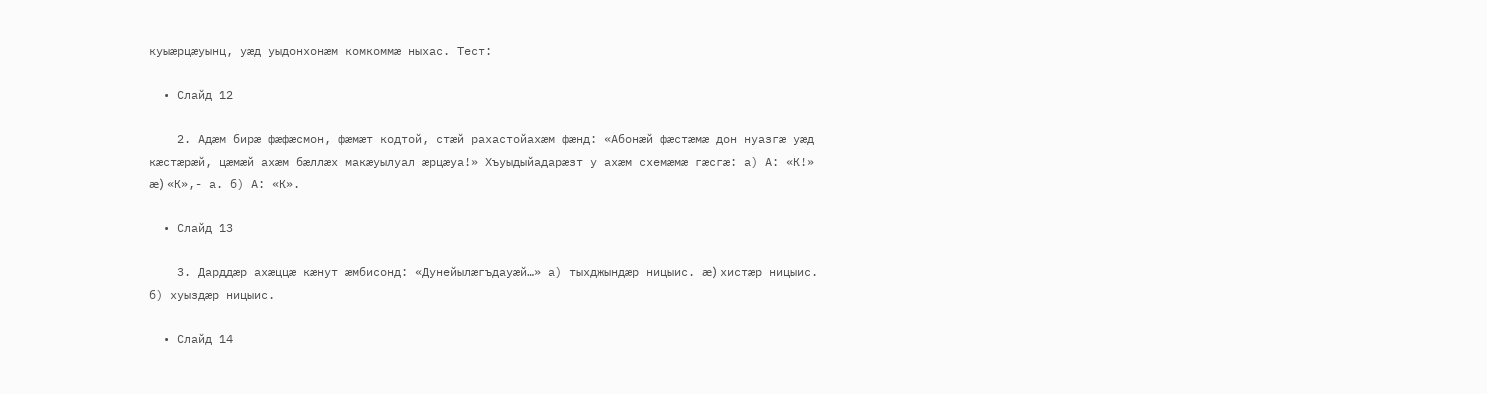куыæрцæуынц, уæд уыдонхонæм комкоммæ ныхас. Тест:

  • Слайд 12

    2. Адæм бирæ фæфæсмон, фæмæт кодтой, стæй рахастойахæм фæнд: «Абонæй фæстæмæ дон нуазгæ уæд кæстæрæй, цæмæй ахæм бæллæх макæуылуал æрцæуа!» Хъуыдыйадарæзт у ахæм схемæмæ гæсгæ: а) А: «К!» æ) «К»,- а. б) А: «К».

  • Слайд 13

    3. Дарддæр ахæццæ кæнут æмбисонд: «Дунейылæгъдауæй…» а) тыхджындæр ницыис. æ) хистæр ницыис. б) хуыздæр ницыис.

  • Слайд 14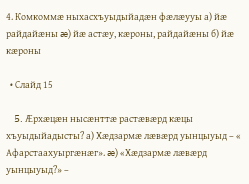4. Комкоммæ ныхасхъуыдыйадæн фæлæууы а) йæ райдайæны æ) йæ астæу, кæроны, райдайæны б) йæ кæроны

  • Слайд 15

    5. Æрхæцæн нысæнттæ растæвæрд кæцы хъуыдыйадысты? а) Хæдзармæ лæвæрд уынцыуыд – « Афарстаахуыргæнæг». æ) «Хæдзармæ лæвæрд уынцыуыд?» –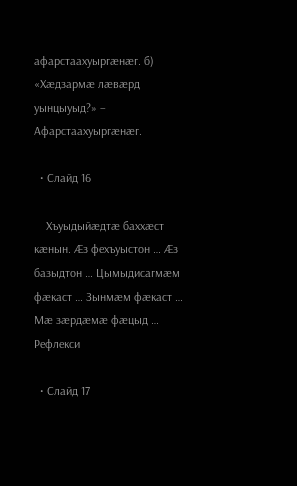афарстаахуыргæнæг. б) «Хæдзармæ лæвæрд уынцыуыд?» – Афарстаахуыргæнæг.

  • Слайд 16

    Хъуыдыйæдтæ баххæст кæнын. Æз фехъуыстон … Æз базыдтон … Цымыдисагмæм фæкаст … Зынмæм фæкаст … Мæ зæрдæмæ фæцыд … Рефлекси

  • Слайд 17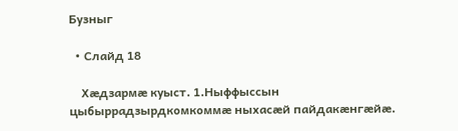Бузныг

  • Слайд 18

    Хæдзармæ куыст. 1.Ныффыссын цыбыррадзырдкомкоммæ ныхасæй пайдакæнгæйæ.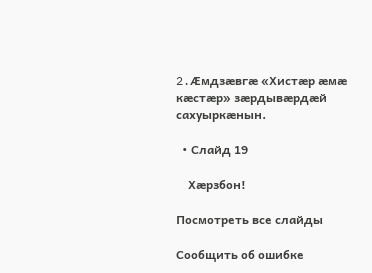2.Æмдзæвгæ «Хистæр æмæ кæстæр» зæрдывæрдæй сахуыркæнын.

  • Слайд 19

    Хæрзбон!

Посмотреть все слайды

Сообщить об ошибке